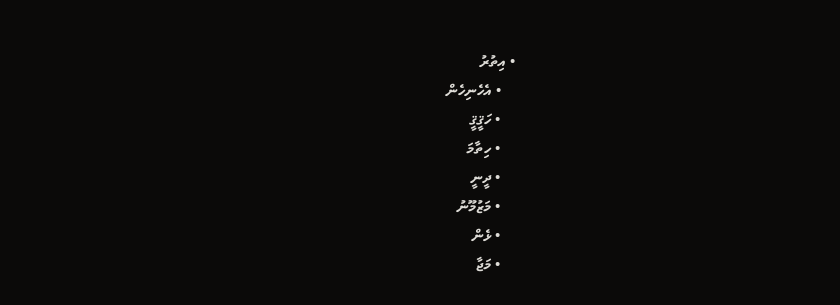• އިތުރު
    • އެހެނިހެން
    • ހަޤީޤީ
    • ހިތާމަ
    • ދީނީ
    • މަޒުމޫނު
    • ޅެން
    • މަޖާ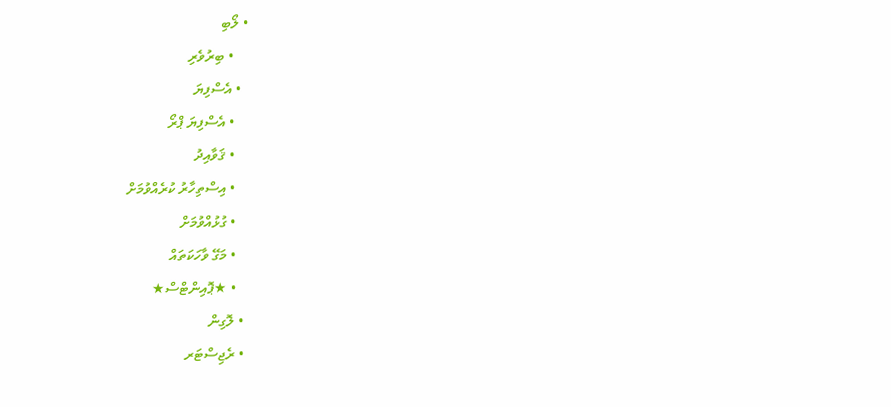• ލޯބި
    • ބިރުވެރި
  • އެސްފިޔަ
    • އެސްފިޔަ ޕްރޯ
    • ޤަވާއިދު
    • އިސްތިހާރު ކުރެއްވުމަށް
    • ގުޅުއްވުމަށް
    • މަގޭ ވާހަކަތައް
    • ★ޕޮއިންޓްސް★
  • ލޮގިން
  • ރެޖިސްޓަރ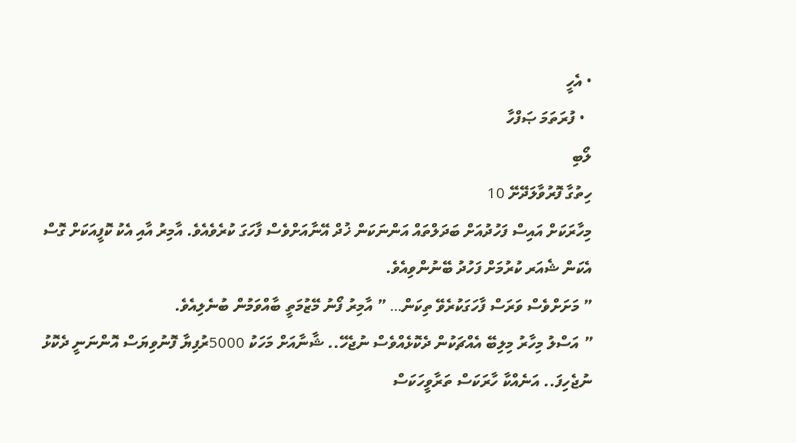• އެހީ
  • ފުރަތަމަ ޞަފްހާ
ލޯބި
ހިތުގާ ފޮރުވާލަދޭށޭ 10
މިހާރަކަށް އައިސް ފަހުދުއަށް ބަދަލްތައް އަންނަކަން ޚުދް އޭނާއަށްވެސް ފާހަގަ ކުރެވެއެވެ. އާމިރު އާއި އެކު ކޮފީއަކަށް ގޮސް އެކަން ޝެއަރ ކުރުމަށް ފަހުދު ބޭނުންވިއެވެ.
” މަށަށްވެސް ވަރަސް ފާހަގަކުރެވޭ ތިކަން… ” އާމިރު ފޯނު މޭޒުމަތީ ބާއްވަމުން ބުނެލިއެވެ.
” އަސްލު މިހާރު މިލިބޭ އެއްޗަކުން ދެކޮޅެއްވެސް ނުޖެހޭ.. ޝާނާއަށް މަހަކު 5000ރުފިޔާ ފޮނުވިޔަސް އޮންނަނީ ދެކޮޅު ނުޖެހިފަ.. އަނެއްކާ ހާރަކަސް ތަރާވީހަކަސް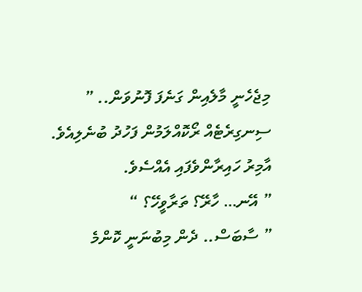މިޖެހެނީ މާލެއިން ގަނެފަ ފޮނުވަން.. ” ސިނގިރެޓެއް ރޯކޮއްލަމުން ފަހުދު ބުނެލިއެވެ. އާމިރު ހައިރާންވެފައި އެއްސެވެ.
” އޭނ… ހާރޭ؟ ތަރާވީހޭ؟ “
” ސާބަސް.. ދެން މިބުނަނީ ކޮންމެ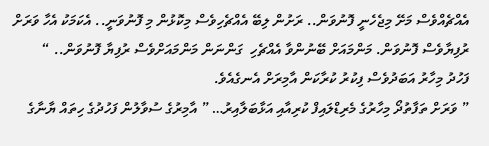އެއްޗެއްވެސް މަށޭ މިޖެހެނީ ފޮނުވަން.. ރަށުން ލިބޭ އެއްޗެހިވެސް މިކޮޅުން މި ފޮނުވަނީ.. އެކަމަކު އެހާ ވަރަށް ރުފިޔާވެސް ފޮނުވަން. މަންމައަށް ބޭނުންވާ އެއްޗެހި  ގަންނަން މަންމައަށްވެސް ރުފިޔާ ފޮނުވަން.. “
ފަހުދު މިހާރު އަބަދުވެސް ފިކުރު ކުރާކަން އާމިރަށް އެނގެއެވެ.
” ވަރަށް ތަފާތުދޯ މިހާރުގެ މެރިޑްލައިފް ކުރިއާއި އަޅާބަލާއިރު… ” އާމިރުގެ ސުވާލުން ފަހުދުގެ ހިތައް ޔާނާގެ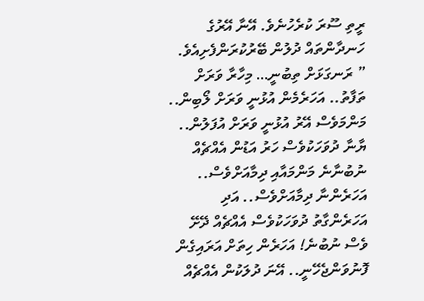ރީތި ސޫރަ ކުރެހުނެވެ. އޭނާ އޭރުގެ ހަނދާންތައް ދުލުން ބޭރުކުރަންފެށިއެވެ.
” ރަނގަޅަށް ތިބުނީ… މިހާރާ ވަރަށް ތަފާތު.. އަހަރެމެން އުޅުނީ ވަރަށް ލޯބިން.. މަންމަވެސް އޭރު އުޅުނީ ވަރަށް އުފަލުން.. ޔާނާ ދުވަހަކުވެސް ހަރު އަޑުން އެއްޗެއް ނުބުނާނެ މަންމައާއި ދިމާއަށްވެސް.. އަހަރެންނާ ދިމާއަށްވެސް.. އަދި އަހަރެންގާތު ދުވަހަކުވެސް އެއްޗެއް ދޭށޭ ވެސް ނުބުނެ! އަހަރެން ހިތަށް އަރައިގެން ފޮނުވަންޖެހޭނީ.. އޭނަ ދުލަކުން އެއްޗެއް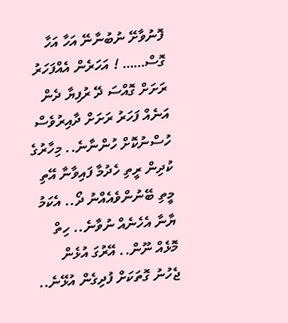ފޮނުވާށޭ ނުބުނާނޭ އަހާ އަހާ ގޮސް…… ! އަހަރެން އެއްފަހަރު ރަށަށް ގޮއްސަ ދޭ ރުފިޔާ ދެން އަނެއް ފަހަރު ރަށަށް ދާއިރުވެސް ހުސްނުކޮށް ހުންނާނެ.. މިހާރުގެ ކުދިން ރީތި ހެދުމާ ފައިވާނާ އޭތި މީތި ބޭނުންވެއެއްނު ދޯ.. އެކަމު ޔާނާ އެހެނެއް ނުވާނެ.. ހިތް މޮޅެއް ނޫން.. އޭރުގަ އުޅެން ޖެހުނު ގޮތަކަށް ފުދިގެން އުޅޭނެ..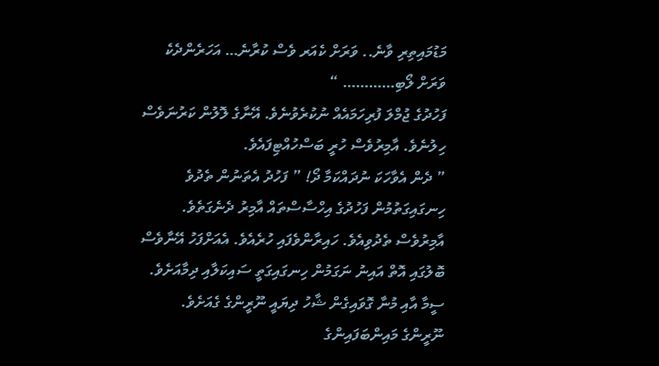މަޑުމައިތިރި ވާނެ.. ވަރަށް ކެއަރ ވެސް ކުރާނެ… އަހަރެންދެކެ ވަރަށް ލޯބި………… “
ފަހުދުގެ ޖުމްލަ ފުރިހަމައެއް ނުކުރެވުނެވެ. އޭނާގެ ލޮލުން ކަރުނަވެސް ހިލުނެވެ. އާމިރުވެސް ހުރީ ބަސްހުއްޓިފައެވެ.
” ދެން އެވާހަކަ ނުދައްކަމާ ދޯ! ” ފަހުދު އެތަނުން ތެދުވެ ހިނގައިގަތުމުން ފަހުދުގެ އިހްސާސްތައް އާމިރު ދެނެގަތެވެ. އާމިރުވެސް ތެދުވިއެވެ. ހައިރާންވެފައި ހުރެއެވެ. އެއަށްފަހު އޭނާވެސް ބޮލުގައި އޮތް އައިނު ނަގަމުން ހިނގައިގަތީ ސައިކަލާއި ދިމާއަށެވެ.
ސީމާ އާއި މުނާ ގޮވައިގެން ޝާހު ދިޔައީ ނޫރީންގެ ގެއަށެވެ. ނޫރީންގެ މައިންބަފައިންގެ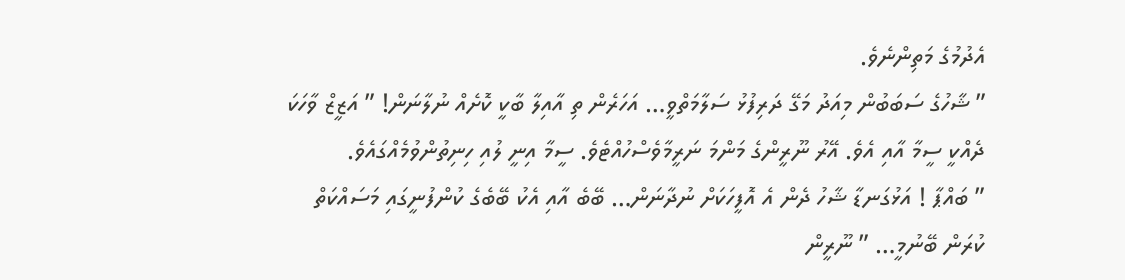އެދުމުގެ މަތިންނެވެ.
” ޝާހުގެ ސަބަބުން މިއަދު މަގޭ ދަރިފުޅު ސަލާމަތްވީ… އަހަރެން ތި އާއިލާ ބާކީ ކޮށެއް ނުލާނަން! ” އަޒީޒް ވާހަކަ ދެއްކީ ސީމާ އާއި އެވެ. އޭރު ނޫރީންގެ މަންމަ ނަރީމާވެސްހުއްޓެވެ. ސީމާ އިނީ ލުއި ހިނިތުންވުމެއްގައެވެ.
” ބައްޕާ ! އަޅުގަނޑާ ޝާހު ދެން އެ އޮފީހަކަށް ނުދާނަން… ބޭބެ އާއި އެކު ބޭބެގެ ކުންފުނީގައި މަސައްކަތް ކުރަން ބޭނުމީ… ” ނޫރީން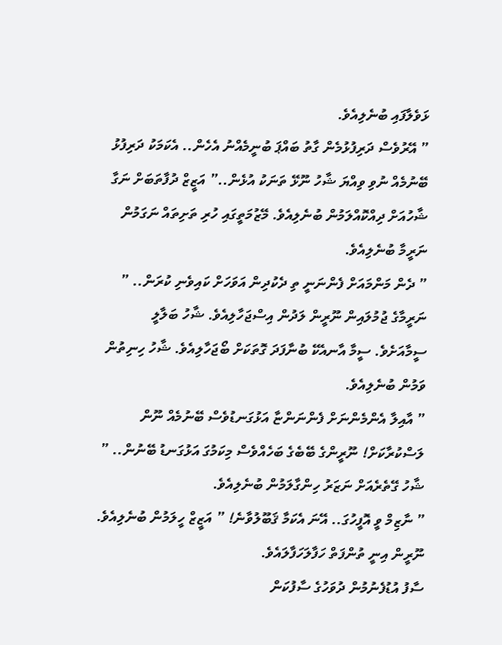ޅަވެލާފައި ބުނެލިއެވެ.
” އޭރުވެސް ދަރިފުޅުމެން ގާތު ބައްޕަ ބުނީމެއްނު އެހެން.. އެކަމަކު ދަރިފުޅު ބޭނުމެއް ނުވި ވިއްޔަ ޝާހު ނޫޅޭ ތަނަކު އުޅެން..” އަޒީޒް ދުފާތަބަށް ނަގާ ޝާހުއަށް ދިއްކޮއްލަމުން ބުނެލިއެވެ. މޭޒުމަތީގައި ހުރި ތަށިތައް ނަގަމުން ނަރީމާ ބުނެލިއެވެ.
” ދެން މަންމައަށް ފެންނަނީ ތި ދެކުދިން އަވަހަށް ކައިވެނި ކުރަން.. ” ނަރީމާގެ ޖުމުލައިން ނޫރީން ލަދުން އިސްޖަހާލިއެވެ. ޝާހު ބަލާލީ ސީމާއަށެވެ. ސީމާ އާނއެކޭ ބުނާފަދަ ގޮތަކަށް ބޯޖަހާލިއެވެ. ޝާހު ހިނިތުން ވަމުން ބުނެލިއެވެ.
” އާއިލާ އެންމެންނަށް ފެންނަންޏާ އަޅުގަނޑުވެސް ބޭނުމެއް ނޫން ލަސްކުރާކަށް! ނޫރީންގެ ބޭބެގެ ބަހެއްވެސް މިކަމުގަ އަޅުގަނޑު ބޭނުން.. ” ޝާހު ގޭތެރެއަށް ނަޒަރު ހިންގާލަމުން ބުނެލިއެވެ.
” ނާޒިމް ވީ އޮފީހުގަ.. އޭނަ އެކަމާ ޤަބޫލުވާނެ! ” އަޒީޒް ހީލަމުން ބުނެލިއެވެ. ނޫރީން އިނީ ތުންފަތް ހަފާލަހަފާލައެވެ.
ސާފު އުޑުފެނުމުން ދުވަހުގެ ސާފުކަން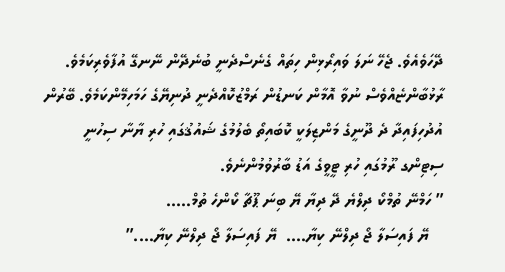ދޭހަވެއެވެ. ޖެހޭ ނަލަ ވައިރޯޅިން ހިތައް ގެނެސްދެނީ ބުނެދޭން ނޭނގޭ އުފާވެރިކަމެވެ. ރާޅުބާންޏެއްވެސް ނުވާ އޮމާން ކަނޑުން ރަމްޒުކޮއްދެނީ ދުނިޔޭގެ ހަމަހިމޭންކަމެވެ. ބޭރުން އުދުހިފައިދާ ދެ ދޫނީގެ މަންޒިލަކީ ކޮބައިތޯ ބެލުމުގެ ޝައުޤުގައި ހުރި ޔާނާ ސިހުނީ ސިޓިންގ ރޫމުގައި ހުރި ޓީވީގެ އަޑު ބާރުވުމުންނެވެ.
” ހަމްނޭ ތުމްކޯ ދިލްޔެ ދޭ ދިޔާ ޔޭ ބިނަ ޕޫޗާ ކޯންހެ ތުމް…..
   ޔޭ ފައިސަލާ ޖޯ ދިލްނޭ ކިޔާ….  ޔޭ ފައިސަލާ ޖޯ ދިލްނޭ ކިޔާ….”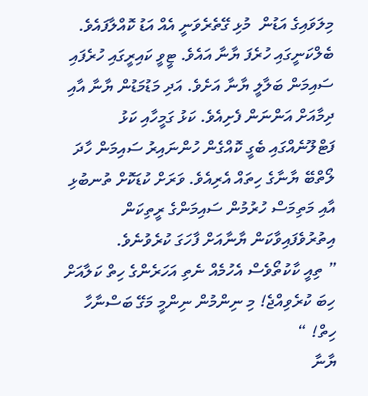މިލަވައިގެ އަޑުން  މުޅި ގޭތެރެވަނީ އެއް އަޑު ކޮއްލާފައެވެ. ބެލްކަނީގައި ހުރެފަ ޔާނާ އައެވެ. ޓީވީ ކައިރީގައި ހުރެފައި ސައިމަން ބަލާލީ ޔާނާ އަށެވެ. އަދި މަޑުމަޑުން ޔާނާ އާއި ދިމާއަށް އަންނަން ފެށިއެވެ. ކަޅު ގަމީހާއި ކަޅު ފަޓްލޫނެއްގައި ބެގީ ކޮއްގެން ހުންނައިރު ސައިމަން ހާދަ ލޯތްބޭ ޔާނާގެ ހިތައް އެރިއެވެ. ވަރަށް ކުޑަކޮށް ތުނބުޅި އާއި މަތިމަސް ހުރުމުން ސައިމަންގެ ރީތިކަން އިތުރުވެފައިވާކަން ޔާނާއަށް ފާހަގަ ކުރެވުނެވެ.
” ތިއީ ކާކުތޯވެސް އެހުމެއް ނެތި އަހަރެންގެ ހިތް ކަލާއަށް ހިބަ ކުރެވިއްޖެ! މި ނިންމުން ނިންމީ މަގޭ ބަސްނާހާ ހިތް! “
ޔާނާ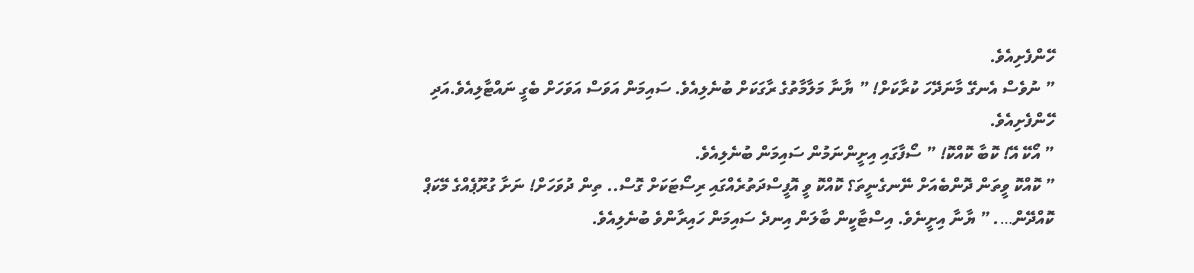ހޭންފެށިއެވެ.
” ނުވެސް އެނގޭ މާނަދޭހަ ކުރާކަށް! ” ޔާނާ މަލާމާތުގެ ރާގަކަށް ބުނެލިއެވެ. ސައިމަން އަވަސް އަވަހަށް ބެގީ ނައްޓާލިއެވެ.އަދި ހޭންފެށިއެވެ.
” އޯކޭ އޭ! ކޮބާ ކޮއްކޮ! ” ސޯފާގައި އިށީންނަމުން ސައިމަން ބުނެލިއެވެ.
” ކޮއްކޮ ވީތަން ދޮންބެއަށް ނޭނގެނީތަ؟ ކޮއްކޮ ވީ އޮފީސްދަތުރެއްގައި ރިސޯޓަކަށް ގޮސް.. ތިން ދުވަހަށް! ނަށާ ގުރޫޕެއްގެ މޭކަޕް ކޮއްދޭން…. ” ޔާނާ އިށީނެވެ. އިސްޓާކީން ބާލަން އިނދެ ސައިމަން ހައިރާންވެ ބުނެލިއެވެ.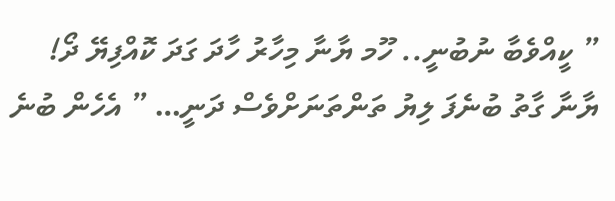” ކީއްވެބާ ނުބުނީ.. ހޫމ ޔާނާ މިހާރު ހާދަ ގަދަ ކޮއްފިޔޭ ދޯ! ޔާނާ ގާތު ބުނެފަ ލިޔު ތަންތަނަށްވެސް ދަނީ… ” އެހެން ބުނެ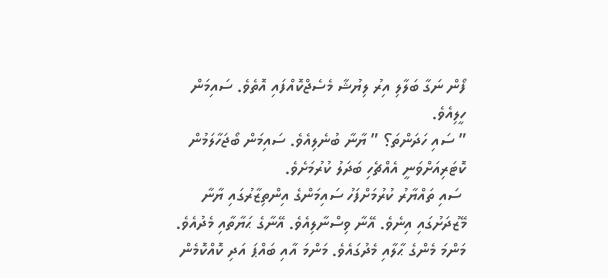ފޯން ނަގާ ބަލާލި އިރު ލިޔުޝާ މެސެޖްކޮއްފައި އޮތެވެ. ސައިމަން ހީލިއެވެ.
” ސައި ހަދަންތަ؟ ” ޔާނާ ބުނެލިއެވެ. ސައިމަން ބޯޖަހާލަމުން ކޮޓަރިއަށްވަނީ އެއްޗެހި ބަދަލު ކުރުމަށެވެ.
 ސައި ތައްޔާރު ކުރުމަށްފަހު ސައިމަންގެ އިންތިޒާރުގައި ޔާނާ މޭޒުދަށުގައި އިނެވެ. އޭނާ ވިސްނާލިއެވެ. އޭނާގެ ޙަޔާތާއި މެދުއެވެ. މަންމަ މެންގެ ޙާލާއި މެދުގައެވެ. މަންމަ އާއި ބައްޕަ އަދި ކޮއްކޮމެން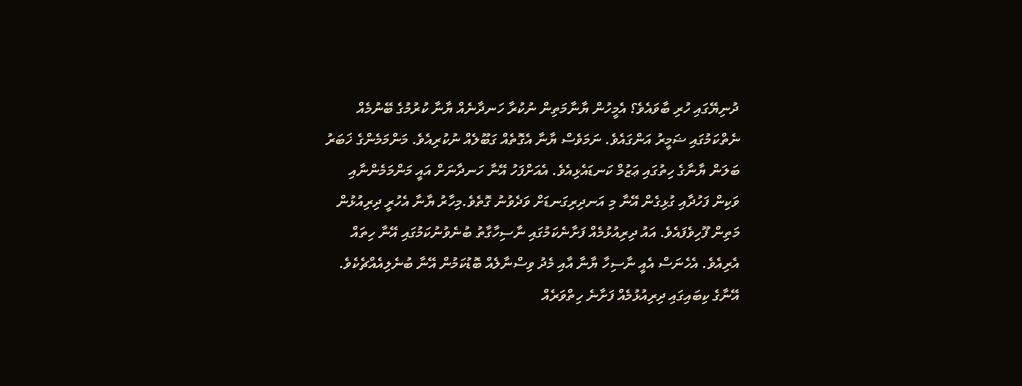ދުނިޔޭގައި ހުރި ބާވައެވެ؟ އެމީހުން ޔާނާމަތިން ނުކުރާ ހަނދާނެއް ޔާނާ ކުރުމުގެ ބޭނުމެއް ނެތްކަމުގައި ޟަމީރު އަންގައެވެ. ނަމަވެސް ޔާނާ އެގޮތެއް ގަބޫލެއް ނުކުރިއެވެ. މަންމަމެންގެ ޚަބަރު ބަލަން ޔާނާގެ ހިތުގައި ޢަޒުމް ކަނޑައެޅިއެވެ. އެއަށްފަހު އޭނާ ހަނދާނަށް އައީ މަންމަމެންނާއި ވަކިން ފަހުދާއި ގުޅިގެން އޭނާ މި އަނދިރިގަނޑަށް ވަދެވުނު ގޮތެވެ.މިހާރު ޔާނާ އެހުރީ ދިރިއުޅުން މަތިން ފޫހިވެފައެވެ. އައު ދިރިއުޅުމެއް ފަށާނެކަމުގައި ނާސިހާގާތު ބުނެވުނުކަމުގައި އޭނާ ހިތައް އެރިއެވެ. އެހެނަސް އެއީ ނާސިހާ ޔާނާ އާއި މެދު ވިސްނާލެއް ބޮޑުކަމުން އޭނާ ބުނެލިއެއްޗެކެވެ. އޭނާގެ ކިބައިގައި ދިރިއުޅުމެއް ފަށާނެ ހިތްވަރެއް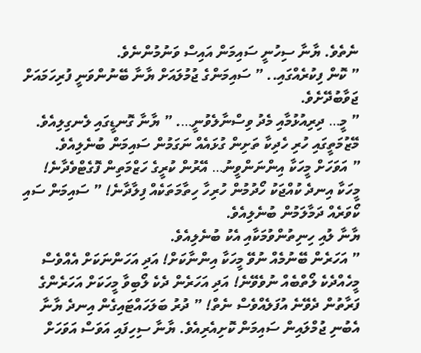ނެތެވެ. ޔާނާ ސިހުނީ ސައިމަން އައިސް ވަނުމުންނެވެ.
” ކޮން ފިކުރެއްގައި.. ” ސައިމަންގެ ޖުމުލައަށް ޔާނާ ބޭނުންވަނީ ފުރިހަމައަށް ޖަވާބުދޭށެވެ.
” މީ… ދިރިއުޅުމާއި މެދު ވިސްނާލެވުނީ…. ” ޔާނާ ގޮނޑީގައި ލެނގިލިއެވެ.
މޭޒުމަތީގައި ހުރި ހެދިކާ ތަށިން ގުޅައެއް ނަގަމުން ސައިމަން ބުނެލިއެވެ.
” އަވަހަށް މީހަކާ އިންނަންވީނު… އޭރުން ކުރީގެ ހަޒްމަތިން ފޮގެޓްވެދާނެ! މީހަކާ އިނދެ ކުއްޖަކު ހޯދުމުން ހުރިހާ ހިތާމަތަކެއް ފިލާދާނެ! ” ސައިމަން ސައި ކޯވަރެއް ދަމާލަމުން ބުނެލިއެވެ.
ޔާނާ ލުއި ހިނިތުންވުމަކާއި އެކު ބުނެލިއެވެ.
” އަހަރެން ބޭނުމެއް ނުވޭ މީހަކާ އިންނާކަށް! އަދި އަހަންނަކަށް އެއްވެސް މީހެއްދެކެ ލޯތްބެއް ނުވެވޭނެ! އަދި އަހަރެން ދެކެ ލޯބިވާ މީހަކަށް އަހަރެންގެ ފަރާތުން ދެވޭނެ އުފަލެއްވެސް ނެތް! ” ދުރު ބަލަހައްޓައިގެން އިނދެ ޔާނާ އެބުނި ޖުމްލައިން ސައިމަން ކޮށިއެރިއެވެ. ޔާނާ ސިހިފައި އަވަސް އަވަހަށް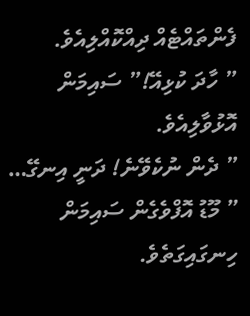ފެންތައްޓެއް ދިއްކޮއްލިއެވެ.
” ހާދަ ކުޅިއޭ!” ސައިމަން އޮޅުވާލިއެވެ.
” ދެން ނުކެވޭނެ! ދަނީ އިނގޭ… ” މޫޑު އޮފްވެގެން ސައިމަން ހިނގައިގަތެވެ.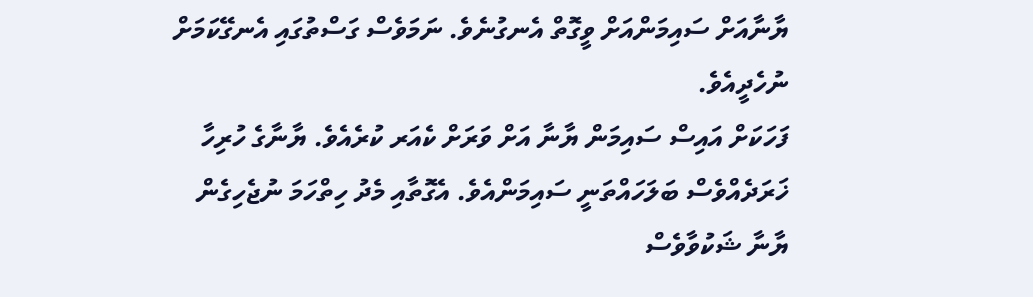ޔާނާއަށް ސައިމަންއަށް ވީގޮތް އެނގުނެވެ. ނަމަވެސް ގަސްތުގައި އެނގޭކަމަށް ނުހެދީއެވެ.
ފަހަކަށް އައިސް ސައިމަން ޔާނާ އަށް ވަރަށް ކެއަރ ކުރެއެވެ. ޔާނާގެ ހުރިހާ ޚަރަދެއްވެސް ބަލަހައްތަނީ ސައިމަންއެވެ. އެގޮތާއި މެދު ހިތްހަމަ ނުޖެހިގެން ޔާނާ ޝަކުވާވެސް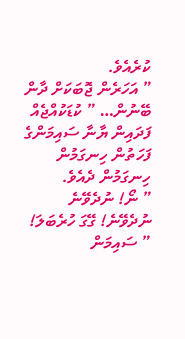ކުރެއެވެ.
” އަހަރެން ޖޮބަކަށް ދާން ބޭނުން… ” ކުޑަކުއްޖެއް ފަދައިން ޔާނާ ސައިމަންގެ ފަހަތުން ހިނގަމުން ހިނގަމުން ދެއެވެ.
” ނޯ! ނުދެވޭނެ ނުދެވޭނެ! ގޭގަ ހުރެބަލަ! ” ސައިމަން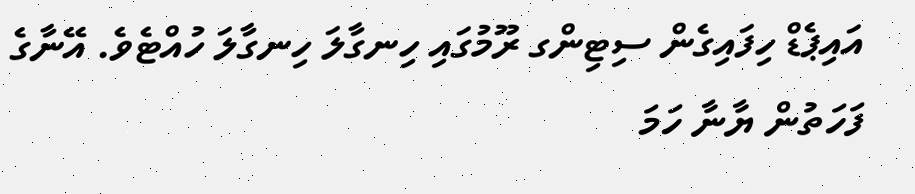އައިޕެޑް ހިފައިގެން ސިޓިންގ ރޫމުގައި ހިނގާލަ ހިނގާލަ ހުއްޓެވެ. އޭނާގެ ފަހަތުން ޔާނާ ހަމަ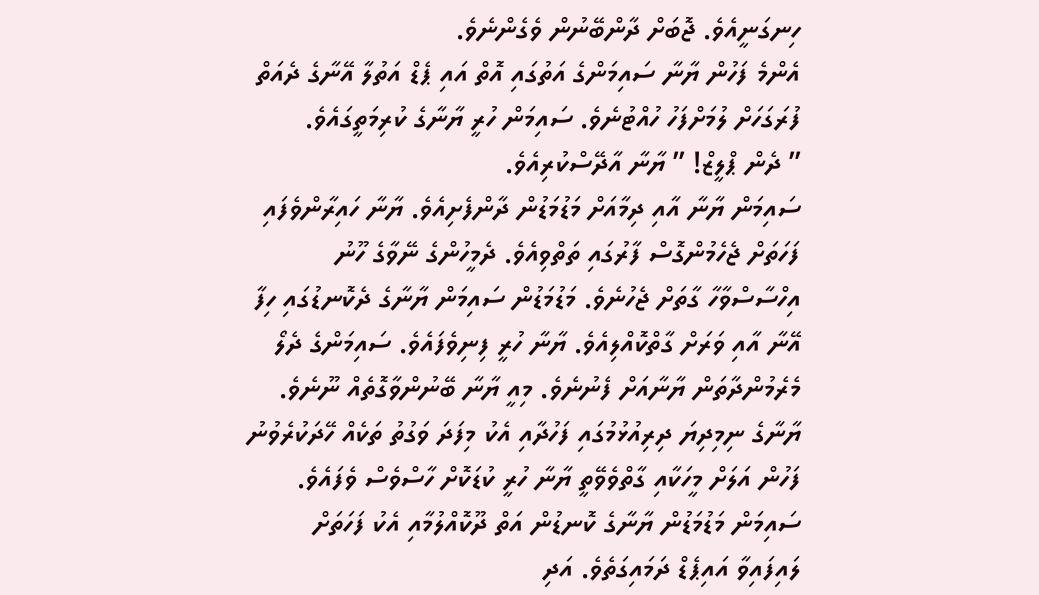ހިނގަނީއެވެ. ޖޮބަށް ދާންބޭނުން ވެގެންނެވެ.
އެންމެ ފަހުން ޔާނާ ސައިމަންގެ އަތުގައި އޮތް އައި ޕެޑް އަތުލާ އޭނާގެ ދެއަތް ފުރަގަހަށް ލުމަށްފަހު ހުއްޓުނެވެ. ސައިމަން ހުރީ ޔާނާގެ ކުރިމަތީގައެވެ.
” ދެން ޕްލީޒް! ” ޔާނާ އާދޭސްކުރިއެވެ.
ސައިމަން ޔާނާ އާއި ދިމާއަށް މަޑުމަޑުން ދާންފެށިއެވެ. ޔާނާ ހައިރާންވެފައި ފަހަތަށް ޖެހެމުންގޮސް ފާރުގައި ތަތްވިއެވެ. ދެމީހުންގެ ނޭވާގެ ހޫނު އިހްސާސްވާހާ ގާތަށް ޖެހުނެވެ. މަޑުމަޑުން ސައިމަން ޔާނާގެ ދެކޮނޑުގައި ހިފާ އޭނާ އާއި ވަރަށް ގާތްކޮއްލިއެވެ. ޔާނާ ހުރީ ފިނިވެފައެވެ. ސައިމަންގެ ދެލޯ މެރެމުންދާތަން ޔާނާއަށް ފެނުނެވެ. މިއީ ޔާނާ ބޭނުންވާގޮތެއް ނޫނެވެ. ޔާނާގެ ނިމިދިޔަ ދިރިއުޅުމުގައި ފަހުދާއި އެކު މިފަދަ ވަގުތު ތަކެއް ހޭދަކުރެވުނު ފަހުން އަލަށް މީހަކާއި ގާތްވެވޭތީ ޔާނާ ހުރީ ކުޑަކޮށް ހާސްވެސް ވެފައެވެ. ސައިމަން މަޑުމަޑުން ޔާނާގެ ކޮނޑުން އަތް ދޫކޮއްލުމާއި އެކު ފަހަތަށް ލައިފައިވާ އައިޕެޑް ދަމައިގަތެވެ. އަދި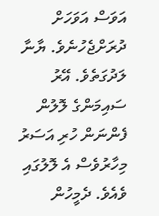އަވަސް އަވަހަށް ދުރަށްޖެހުނެވެ. ޔާނާ ލަދުގަތެވެ. އޭރު ސައިމަންގެ ލޮލުން ފެންނަން ހުރި އަސަރު މިހާރުވެސް އެ ލޮލުގައި ވެއެވެ. ދެމީހުން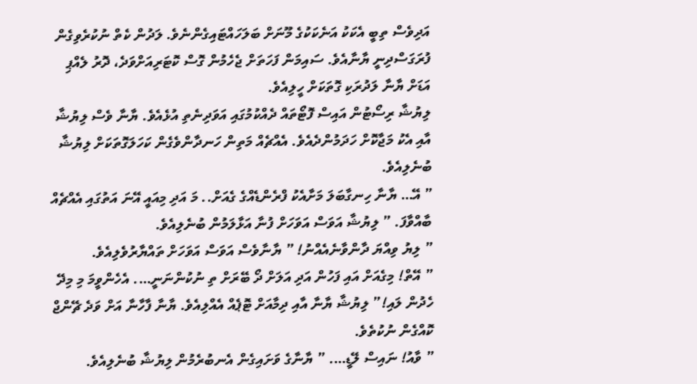އަދިވެސް ތިބީ އެކަކު އަނެކަކުގެ މޫނަށް ބަލަހައްޓައިގެންނެވެ. ލަދުން ކެތް ނުކުރެވިގެން ފުރަގަސްދިނީ ޔާނާއެވެ. ސައިމަން ފަހަތަށް ޖެހެމުން ގޮސް ކޮޓަރިއަށްވަދެ، ދޮރު ލެއްޕި އަޑަށް ޔާނާ ލަދުރަކި ގޮތަކަށް ހީލިއެވެ.
ލިޔުޝާ ރިސޯޓުން އައިސް ފޮޓޯތައް ދެއްކުމުގައި އަވަދިނެތި އުޅެއެވެ. ޔާނާ ވެސް ލިޔުޝާ އާއި އެކު މަޖާކޮށް ހަދަމުންދެއެވެ. އެއްޗެއް މަތިން ހަނދާންވެގެން ކަހަލަގޮތަކަށް ލިޔުޝާ ބުނެލިއެވެ.
” އޭ… ޔާނާ ހިނގާބަލަ މަށާއެކު ފްރެންޑެއްގެ ގެއަށް.. މަ އަދި މިއައީ އޭނަ އަތުގައި އެއްޗެއް ބާއްވާފަ. ” ލިޔުޝާ އަވަސް އަވަހަށް ފުނާ އަޅާލަމުން ބުނެލިއެވެ.
” ލިޔު ވިއްޔަ ދާންވާނެއެއްނު! ” ޔާނާވެސް އަވަސް އަވަހަށް ތައްޔާރުވެލިއެވެ.
” އޭތް! މިގެއަށް އައި ފަހުން އަދި އަލަށް ދޯ ބޭރަށް ތި ނުކުންނަނީ…. އެހެންވީމަ މި މިދޭ ހެދުން ލައި!” ލިޔުޝާ ޔާނާ އާއި ދިމާއަށް ޓޮޕެއް އެއްލިއެވެ. ޔާނާ ފާހާނާ އަށް ވަދެ ޗޭންޖް ކޮއްގެން ނުކުތެވެ.
” ވާއު! ނައިސް ލޭޑީ…. ” ޔާނާގެ ވަށައިގެން އެނބުރެމުން ލިޔުޝާ ބުނެލިއެވެ.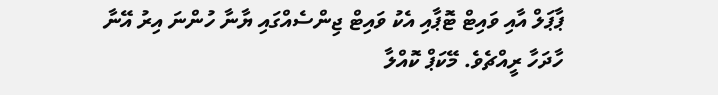ޕާޕަލް އާއި ވައިޓް ޓޮޕާއި އެކު ވައިޓް ޖިންސެއްގައި ޔާނާ ހުންނަ އިރު އޭނާ ހާދަހާ ރީއްޗެވެ. މޭކަޕް ކޮއްލާ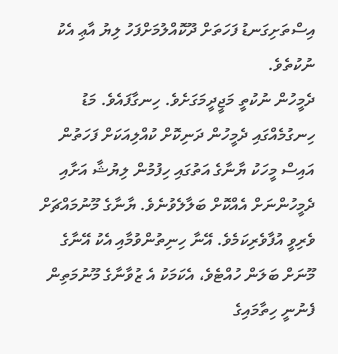އިސްތަށިގަނޑު ފަހަތަށް ދޫކޮއްލުމަށްފަހު ލިޔު އާޢި އެކު ނުކުތެވެ.
ދެމީހުން ނުކުތީ މަޖީދީމަގަށެވެ. ހިނގާފައެވެ. މަޑު ހިނގުމެއްގައި ދެމީހުން ދަނިކޮށް ކުއްލިއަކަށް ފަހަތުން އައިސް މީހަކު ޔާނާގެ އަތުގައި ހިފުމުން ލިޔުޝާ އަށާއި ދެމީހުންނަށް އެއްކޮށް ބަލާލެވުނެވެ. ޔާނާގެ މޫނުމައްޗަށް ވެރިވީ އުފާވެރިކަމެވެ. އޭނާ ހިނިތުންވުމާއި އެކު އޭނާގެ މޫނަށް ބަލަން ހުއްޓެވެ، އެކަމަކު އެ ޒުވާނާގެ މޫނުމަތިން ފެނުނީ ހިތާމައިގެ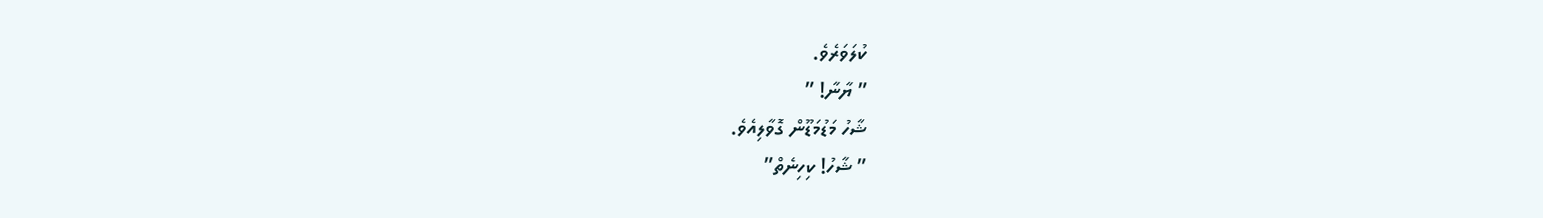ކުލަވަރެވެ.
” ޔާނާ! ”
ޝާހު މަޑުމަޑޫން ގޮވާލިއެވެ.
” ޝާހު! ކިހިނެތް”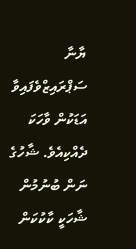ޔާނާ ސަޕްރައިޒްވެފައިވާ އަޑަކުން ވާހަކަ ދެއްކިއެވެ. ޝާހުގެ ނަން ބުނުމުން ޝާހަކީ ކާކުކަން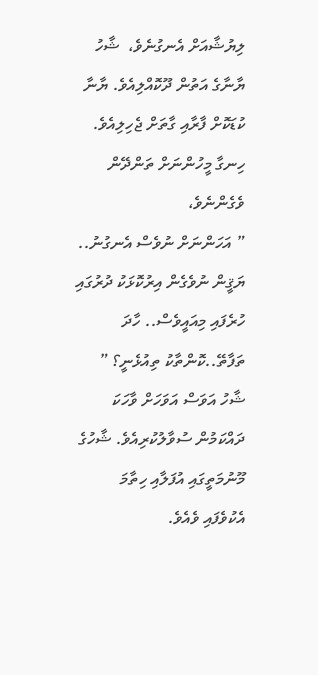ލިޔުޝާއަށް އެނގުނެވެ،  ޝާހު ޔާނާގެ އަތުން ދޫކޮއްލިއެވެ. ޔާނާ ކުޑަކޮށް ފާރާއި ގާތަށް ޖެހިލިއެވެ. ހިނގާ މީހުންނަށް ތަންދޭން ވެގެންނެވެ،
” އަހަންނަށް ނުވެސް އެނގުނު.. ޔަޤީން ނުވެގެން އިރުކޮޅަކު ދުރުގައި ހުރެފައި މިއައީވެސް.. ހާދަ ތަފާތޭ..ކޮންތާކު ތިއުޅެނީ؟ ” ޝާހު އަވަސް އަވަހަށް ވާހަކަ ދައްކަމުން ސުވާލުކުރިއެވެ. ޝާހުގެ މޫނުމަތީގައި އުފަލާއި ހިތާމަ އެކުވެފައި ވެއެވެ.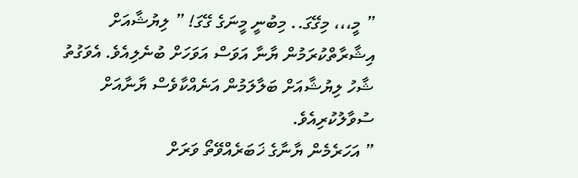” މީ،،، މިގޭގަ.. މިބުނީ މީނަގެ ގޭގަ! ” ލިޔުޝާއަށް އިޝާރާތްކުރަމުން ޔާނާ އަވަސް އަވަހަށް ބުނެލިއެވެ. އެވަގުތު ޝާހު ލިޔުޝާއަށް ބަލާލަމުން އަނެއްކާވެސް ޔާނާއަށް ސުވާލުކުރިއެވެ.
” އަހަރެމެން ޔާނާގެ ޚަބަރެއްވޭތޯ ވަރަށް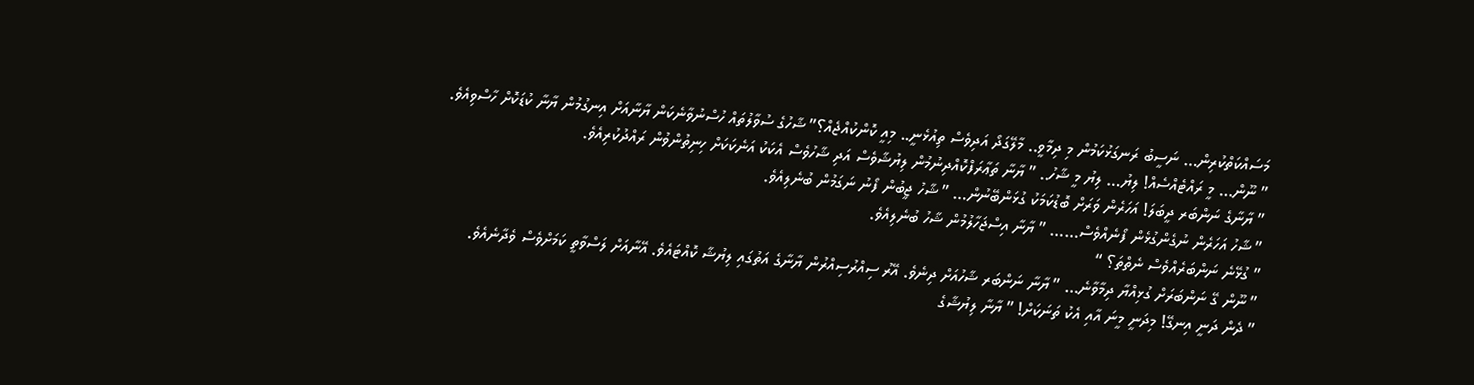މަސައްކަތްކުރިން… ނަސީބު ރަނގަޅުކަމުން މި ދިމާވީ.. މާލޭގަދޯ އަދިވެސް ތިއުޅެނީ.. މިއީ ކޮންކުއްޖެއް؟” ޝާހުގެ ސުވާލުތައް ހުސްނުވާނެކަން ޔާނާއަށް އިނގުމުން ޔާނާ ކުޑަކޮށް ހާސްވިއެވެ.
” ނޫން… މީ ރައްޓެއްސެއް! ލިޔު… ލިޔު މީ ޝާހު.. ” ޔާނާ ތަޢާރަފްކޮއްދިނުމުން ލިޔުޝާވެސް އަދި ޝާހުވެސް އެކަކު އަނެކަކަށް ހިނިތުންވުން ރައްދުކުރިއެވެ.
” ޔާނާގެ ނަންބަރ ދީބަލަ! އަހަރެން ވަރަށް ބޮޑުކަމަކު ގުޅަންބޭނުން… ” ޝާހު ޖީބުން ފޯނު ނަގަމުން ބުނެލިއެވެ.
” ޝާހު އަހަރެން ނުގެންގުޅެން ފޯނެއްވެސް…… ” ޔާނާ އިސްޖަހާލުމުން ޝާހު ބުނެލިއެވެ.
” ގުޅޭނެ ނަންބަރެއްވެސް ނެތްތަ؟ “
” ނޫން ގޭ ނަންބަރަށް ގުޅިއްޔާ ދިމާވާނެ… ” ޔާނާ ނަންބަރ ޝާހުއަށް ދިނެވެ. އޭރު ސިއްރުސިއްރުން ޔާނާގެ އަތުގައި ލިޔުޝާ ކޮއްޓައެވެ. އޭނާއަށް ލަސްވާތީ ކަމަށްވެސް ވެދާނެއެވެ.
” ދެން ދަނީ އިނގޭ! މިދަނީ މީނަ އާއި އެކު ތަނަކަށް! ” ޔާނާ ލިޔުޝާގެ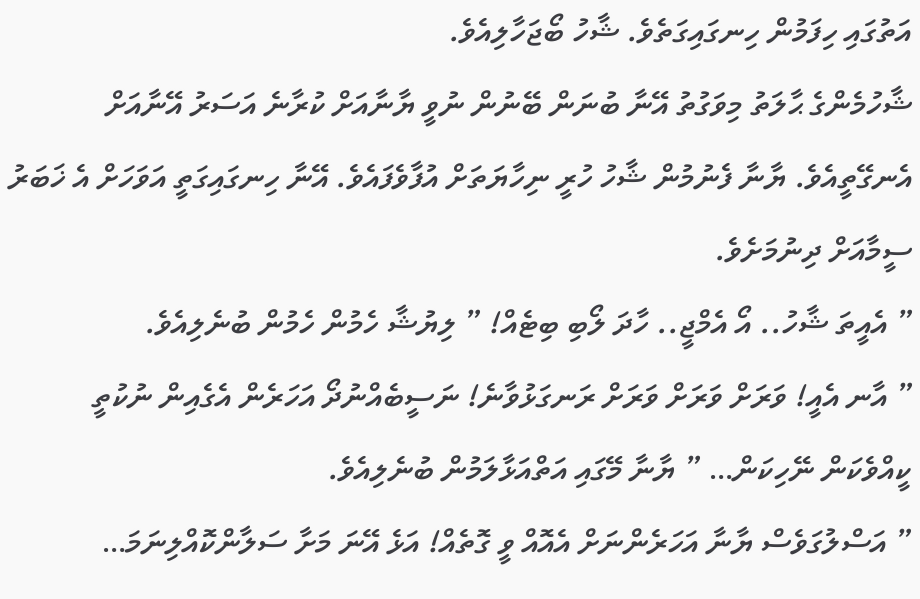އަތުގައި ހިފަމުން ހިނގައިގަތެވެ. ޝާހު ބޯޖަހާލިއެވެ.
ޝާހުމެންގެ ޙާލަތު މިވަގުތު އޭނާ ބުނަން ބޭނުން ނުވީ ޔާނާއަށް ކުރާނެ އަސަރު އޭނާއަށް އެނގޭތީއެވެ. ޔާނާ ފެނުމުން ޝާހު ހުރީ ނިހާޔަތަށް އުފާވެފައެވެ. އޭނާ ހިނގައިގަތީ އަވަހަށް އެ ޚަބަރު ސީމާއަށް ދިނުމަށެވެ.
” އެއީތަ ޝާހު.. އޯ އެމްޖީ.. ހާދަ ލޯބި ބިޓެއް! ” ލިޔުޝާ ހެމުން ހެމުން ބުނެލިއެވެ.
” އާނ އެއީ! ވަރަށް ވަރަށް ވަރަށް ރަނގަޅުވާނެ! ނަސީބެއްނުދޯ އަހަރެން އެގެއިން ނުކުތީ ކީއްވެކަން ނޭހިކަން… ” ޔާނާ މޭގައި އަތްއަޅާލަމުން ބުނެލިއެވެ.
” އަސްލުގަވެސް ޔާނާ އަހަރެންނަށް އެއޮއް ވީ ގޮތެއް! އަޅެ އޭނަ މަށާ ސަލާންކޮއްލިނަމަ…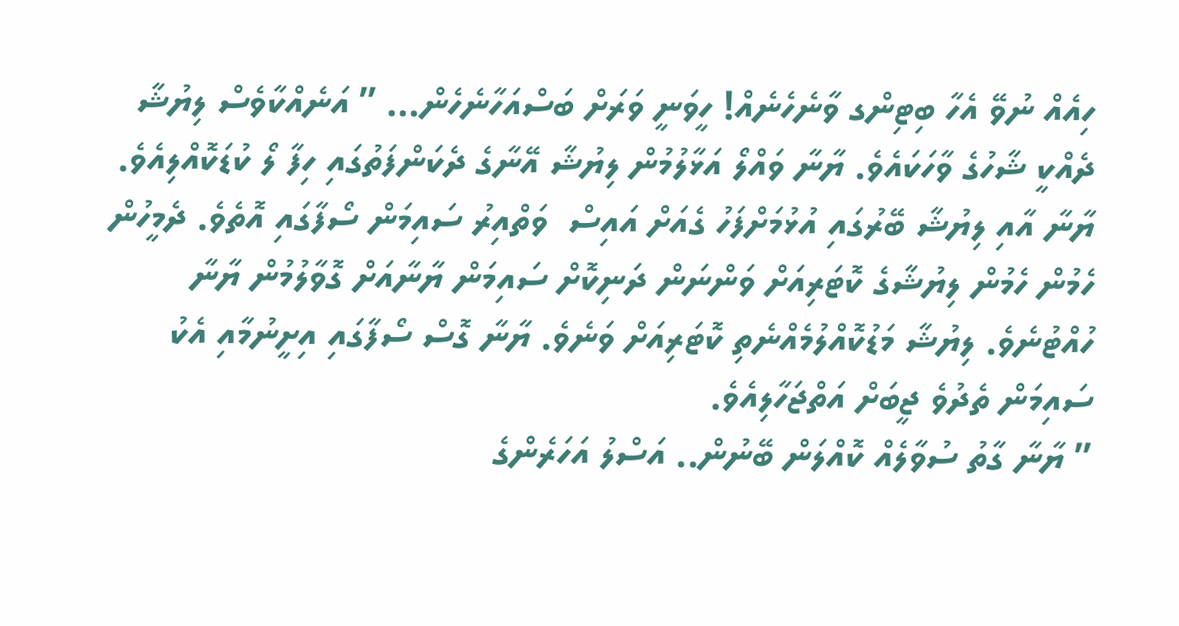ހިއެއް ނުވޭ އެހާ ބިޓިންގ ވާނެހެނެއް! ހީވަނީ ވަރަށް ބަސްއަހާނެހެން… ” އަނެއްކާވެސް ލިޔުޝާ ދެއްކީ ޝާހުގެ ވާހަކައެވެ. ޔާނާ ވައްލޯ އަޅާލުމުން ލިޔުޝާ އޭނާގެ ދެކަންފަތުގައި ހިފާ ލޯ ކުޑަކޮއްލިއެވެ.
ޔާނާ އާއި ލިޔުޝާ ބޭރުގައި އުޅުމަށްފަހު ގެއަށް އައިސް  ވަތްއިރު ސައިމަން ސޯފާގައި އޮތެވެ. ދެމީހުން ހެމުން ހެމުން ލިޔުޝާގެ ކޮޓަރިއަށް ވަންނަން ދަނިކޮށް ސައިމަން ޔާނާއަށް ގޮވާލުމުން ޔާނާ ހުއްޓުނެވެ. ލިޔުޝާ މަޑުކޮއްލުމެއްނެތި ކޮޓަރިއަށް ވަނެވެ. ޔާނާ ގޮސް ސޯފާގައި އިށީނުމާއި އެކު ސައިމަން ތެދުވެ ޖީބަށް އަތްޖަހާލިއެވެ.
” ޔާނާ ގާތު ސުވާލެއް ކޮއްލަން ބޭނުން.. އަސްލު އަހަރެންގެ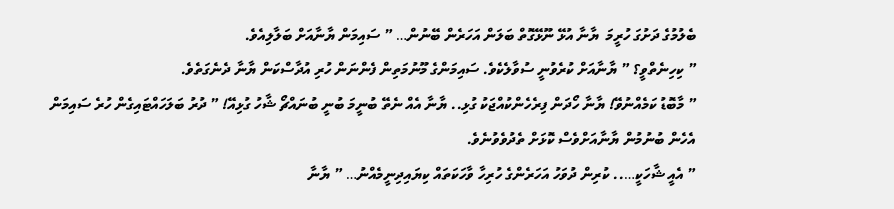ބެލުމުގެ ދަށުގަ ހުރީމަ  ޔާނާ އުޅޭ ނޫޅޭގޮތް ބަލަން އަހަރެން ބޭނުން… ” ސައިމަން ޔާނާއަށް ބަލާލިއެވެ.
” ކިހިނެތްވީ؟ ” ޔާނާއަށް ކުރެވުނީ ސުވާލެކެވެ. ސައިމަންގެ މޫނުމަތިން ފެންނަން ހުރި އުދާސްކަން ޔާނާ ދެނެގަތެވެ.
” މާބޮޑު ކަމެއްނުވޭ! ޔާނާ ހޯދަން ފިރެހެންކުއްޖަކު ގުޅި.. ޔާނާ އެއް ނެތޭ ބުނީމަ ބުނީ ބުނައްޗޯ ޝާހު ގުޅިއޭ! ” ދުރު ބަލަހައްޓައިގެން ހުރެ ސައިމަން އެހެން ބުނުމުން ޔާނާއަށްވެސް ކޮޅަށް ތެދުވެވުނެވެ.
” އެއީ ޝާހަކީ….. ކުރިން ދުވަހު އަހަރެންގެ ހުރިހާ ވާހަކަތައް ކިޔައިދިނީމެއްނު… ” ޔާނާ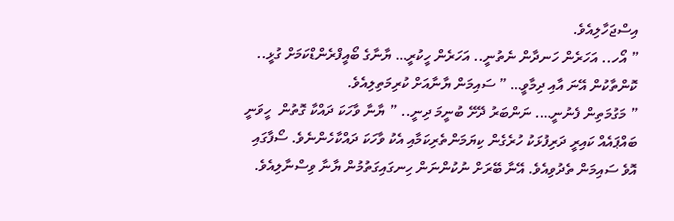އިސްޖަހާލިއެވެ.
” އޯހ.. އަހަރެން ހަނދާން ނެތުނީ.. އަހަރެން ހީކުރީ… ޔާނާގެ ބޯއީފްރެންޑްކަމަށް ގުޅީ.. ކޮންތާކުން އޭނަ އާއި ދިމާވީ… ” ސައިމަން ޔާނާއަށް ކުރިމަތިލިއެވެ.
” މަގުމަތިން ފެނުނީ…. ނަންބަރު ދޭށޭ ބުނީމަ ދިނީ.. ” ޔާނާ ވާހަކަ ދައްކާ ގޮތުން  ހީވަނީ ބައްޕައެއް ކައިރީ ދަރިފުޅަކު ހުރެގެން ކިޔަމަންތެރިކަމާއި އެކު ވާހަކަ ދައްކާހެންނެވެ. ސޯފާގައި އޮވެ ސައިމަން ތެދުވިއެވެ. އޭނާ ބޭރަށް ނުކުންނަން ހިނގައިގަތުމުން ޔާނާ ވިސްނާލިއެވެ.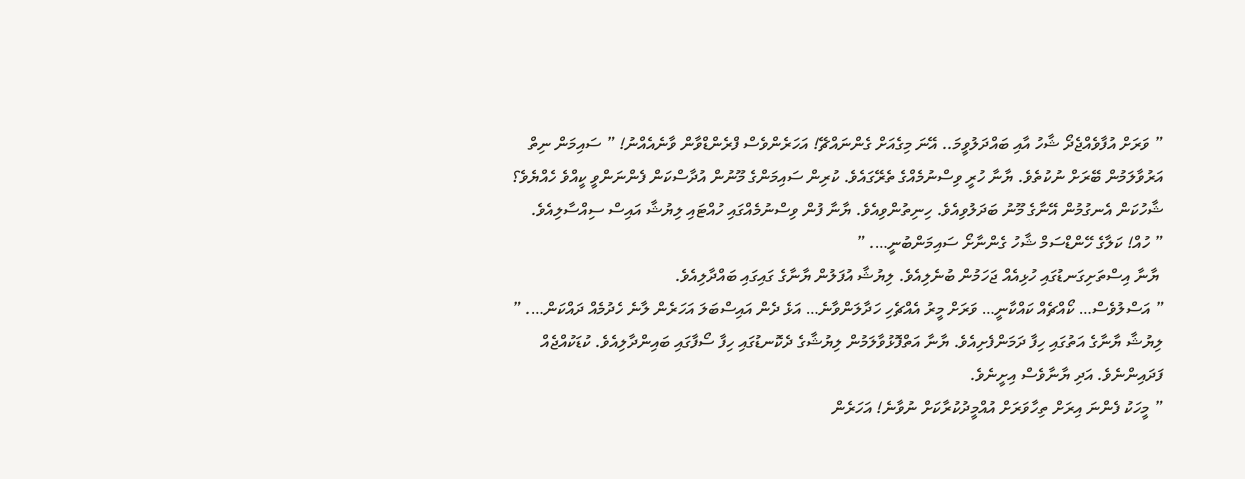” ވަރަށް އުފާވެއްޖެދޯ ޝާހު އާއި ބައްދަލުވީމަ.. އޭނަ މިގެއަށް ގެންނައްޗޭ! އަހަރެންވެސް ފްރެންޑްވާން ވާނެއެއްނު! ” ސައިމަން ނިތް އަރުވާލަމުން ބޭރަށް ނުކުތެވެ. ޔާނާ ހުރީ ވިސްނުމެއްގެ ތެރޭގައެވެ. ކުރިން ސައިމަންގެ މޫނުން އުދާސްކަން ފެންނަންވީ ކީއްވެ ހެއްޔެވެ؟ ޝާހުކަން އެނގުމުން އޭނާގެ މޫނު ބަދަލުވިއެވެ. ހިނިތުންވިއެވެ. ޔާނާ ފުން ވިސްނުމެއްގައި ހުއްޓައި ލިޔުޝާ އައިސް ސިއްސާލިއެވެ.
” ހުއް! ކަލާގެ ހޭންޑްސަމް ޝާހު ގެންނާށޯ ސައިމަންބުނީ…. ”
 ޔާނާ އިސްތަށިގަނޑުގައި ހުޅިއެއް ޖަހަމުން ބުނެލިއެވެ. ލިޔުޝާ އުފަލުން ޔާނާގެ ގައިގައި ބައްދާލިއެވެ.
” އަސްލުވެސް… ކޯއްޗެއް ކައްކާނީ… ވަރަށް މީރު އެއްޗެހި ހަދާލަންވާނެ… އަޅެ ދެން އައިސްބަލަ އަހަރެން ލާނެ ހެދުމެއް ދައްކަން…. ” ލިޔުޝާ ޔާނާގެ އަތުގައި ހިފާ ދަމަންފެށިއެވެ. ޔާނާ އަތްފޮޅުވާލަމުން ލިޔުޝާގެ ދެކޮނޑުގައި ހިފާ ސޯފާގައި ބައިންދާލިއެވެ. ކުޑަކުއްޖެއް ފަދައިންނެވެ. އަދި ޔާނާވެސް އިށީނެވެ.
” މީހަކު ފެންނަ އިރަށް ތިހާވަރަށް އުއްމީދުކުރާކަށް ނުވާނެ! އަހަރެން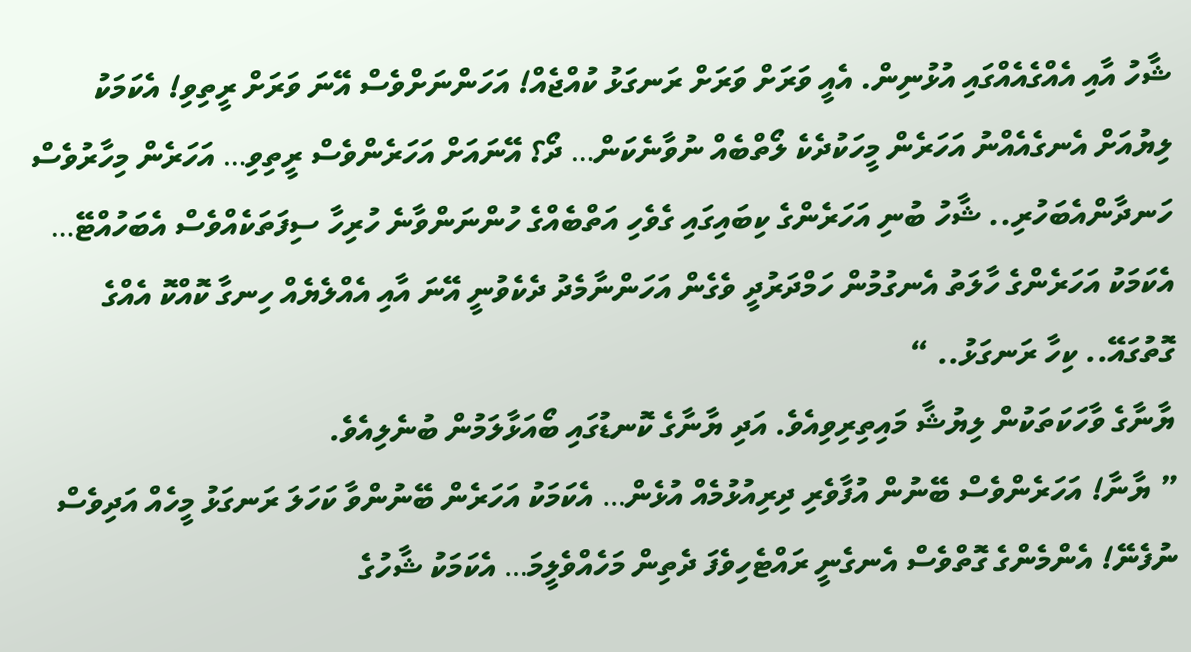ޝާހު އާއި އެއްގެއެއްގައި އުޅުނިން. އެއީ ވަރަށް ވަރަށް ރަނގަޅު ކުއްޖެއް! އަހަންނަށްވެސް އޭނަ ވަރަށް ރީތިވި! އެކަމަކު ލިޔުއަށް އެނގެއެއްނު އަހަރެން މީހަކުދެކެ ލޯތްބެއް ނުވާނެކަން… ދޯ؟ އޭނައަށް އަހަރެންވެސް ރީތިވި… އަހަރެން މިހާރުވެސް ހަނދާންއެބަހުރި.. ޝާހު ބުނި އަހަރެންގެ ކިބައިގައި ގެވެހި އަތްބެއްގެ ހުންނަންވާނެ ހުރިހާ ސިފަތަކެއްވެސް އެބަހުއްޓޭ… އެކަމަކު އަހަރެންގެ ހާލަތު އެނގުމުން ހަމްދަރުދީ ވެގެން އަހަންނާމެދު ދެކެވުނީ އޭނަ އާއި އެއްލެޔެއް ހިނގާ ކޮއްކޮ އެއްގެ ގޮތުގައޭ.. ކިހާ ރަނގަޅު.. “
ޔާނާގެ ވާހަކަތަކުން ލިޔުޝާ މައިތިރިވިއެވެ. އަދި ޔާނާގެ ކޮނޑުގައި ބޯއަޅާލަމުން ބުނެލިއެވެ.
” ޔާނާ! އަހަރެންވެސް ބޭނުން އުފާވެރި ދިރިއުޅުމެއް އުޅެން… އެކަމަކު އަހަރެން ބޭނުންވާ ކަހަލަ ރަނގަޅު މީހެއް އަދިވެސް ނުފެނޭ! އެންމެންގެ ގޮތްވެސް އެނގެނީ ރައްޓެހިވެފަ ދެތިން މަހެއްވެލީމަ… އެކަމަކު ޝާހުގެ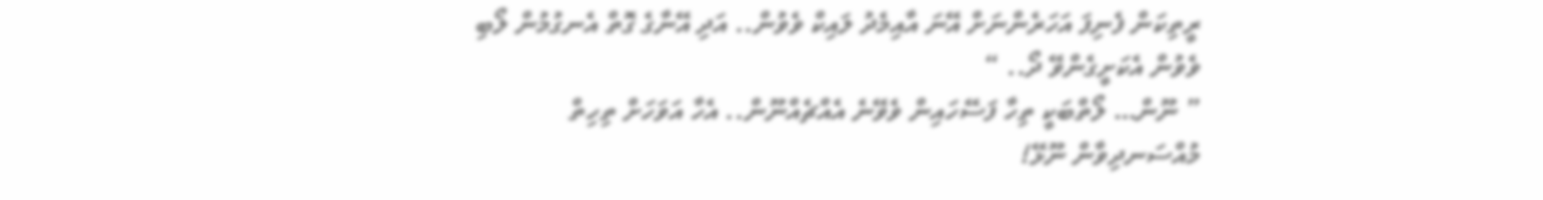ރީތިކަން ފެނިފަ އަހަރެންނަށް އޭނަ އާއިމެދު ލައިކް ވެވުން.. އަދި އޭނާގެ ގޮތް އެނގުމުން ލޯބި ވެވުން އެކަށީގެންވޭ ދޯ.. “
” ނޫން… ލޯތްބަކީ ތިހާ ފަސޭހައިން ވެވޭނެ އެއްޗެއްނޫން.. އެހާ އަވަހަށް ތިހިތް މުއްސަނދިވާން ނޫޅޭ!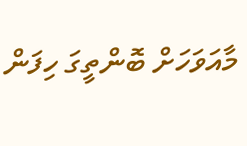މާއަވަހަށް ބޮންތީގަ ހިފަން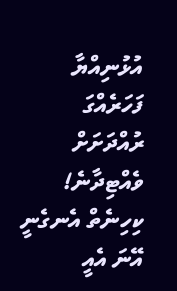އުޅުނިއްޔާ ފަހަރެއްގަ ރުއްދަށަށް ވެއްޓިދާނެ! ކިހިނެތް އެނގެނީ އޭނަ އެއީ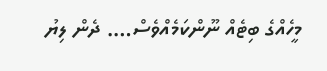މީހެއްގެ ބިޓެއް ނޫންކަމެއްވެސް…. ދެން ލިޔު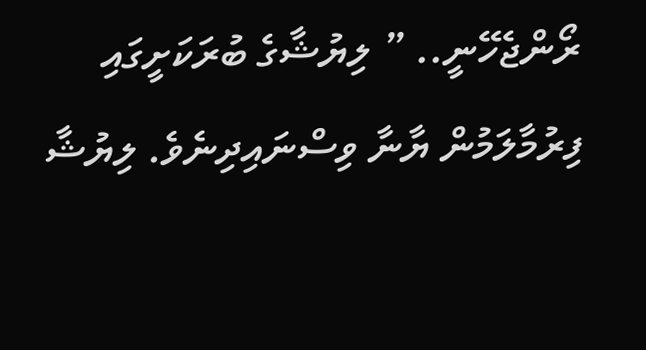ރޯންޖެހޭނީ.. ” ލިޔުޝާގެ ބުރަކަށީގައި ފިރުމާލަމުން ޔާނާ ވިސްނައިދިނެވެ. ލިޔުޝާ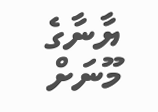ޔާނާގެ މޫނަށް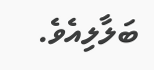ބަލާލިއެވެ.